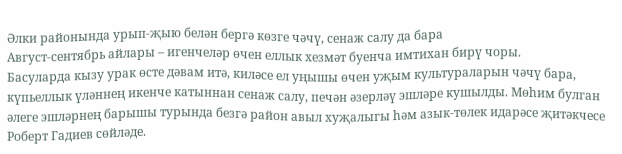Әлки районында урып-җыю белән бергә көзге чәчү, сенаж салу да бара
Август-сентябрь айлары – игенчеләр өчен еллык хезмәт буенча имтихан бирү чоры.
Басуларда кызу урак өсте дәвам итә, киләсе ел уңышы өчен уҗым культураларын чәчү бара, күпьеллык үләннең икенче катыннан сенаж салу, печән әзерләү эшләре кушылды. Мөһим булган әлеге эшләрнең барышы турында безгә район авыл хуҗалыгы һәм азык-төлек идарәсе җитәкчесе Роберт Гадиев сөйләде.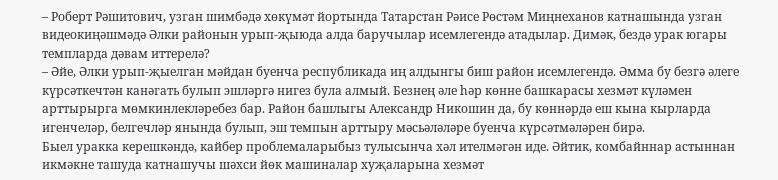– Роберт Рәшитович, узган шимбәдә хөкүмәт йортында Татарстан Рәисе Рөстәм Миңнеханов катнашында узган видеокиңәшмәдә Әлки районын урып-җыюда алда баручылар исемлегендә атадылар. Димәк, бездә урак югары темпларда дәвам иттерелә?
– Әйе, Әлки урып-җыелган мәйдан буенча республикада иң алдынгы биш район исемлегендә. Әмма бу безгә әлеге күрсәткечтән канәгать булып эшләргә нигез була алмый. Безнең әле һәр көнне башкарасы хезмәт күләмен арттырырга мөмкинлекләребез бар. Район башлыгы Александр Никошин да, бу көннәрдә еш кына кырларда игенчеләр, белгечләр янында булып, эш темпын арттыру мәсьәләләре буенча күрсәтмәләрен бирә.
Быел уракка керешкәндә, кайбер проблемаларыбыз тулысынча хәл ителмәгән иде. Әйтик, комбайннар астыннан икмәкне ташуда катнашучы шәхси йөк машиналар хуҗаларына хезмәт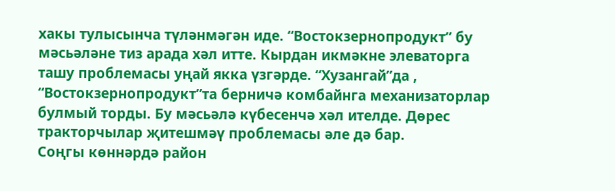хакы тулысынча түләнмәгән иде. “Востокзернопродукт” бу мәсьәләне тиз арада хәл итте. Кырдан икмәкне элеваторга ташу проблемасы уңай якка үзгәрде. “Хузангай”да , “Востокзернопродукт”та берничә комбайнга механизаторлар булмый торды. Бу мәсьәлә күбесенчә хәл ителде. Дөрес тракторчылар җитешмәү проблемасы әле дә бар.
Соңгы көннәрдә район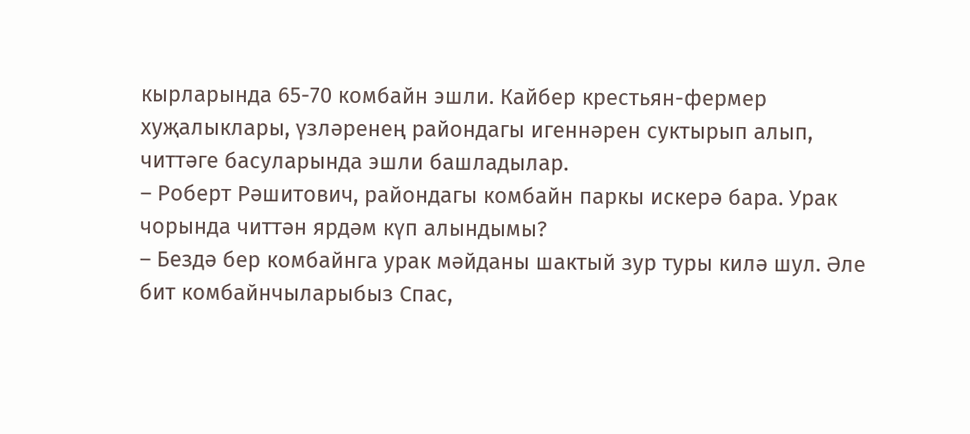кырларында 65-70 комбайн эшли. Кайбер крестьян-фермер хуҗалыклары, үзләренең райондагы игеннәрен суктырып алып, читтәге басуларында эшли башладылар.
– Роберт Рәшитович, райондагы комбайн паркы искерә бара. Урак чорында читтән ярдәм күп алындымы?
– Бездә бер комбайнга урак мәйданы шактый зур туры килә шул. Әле бит комбайнчыларыбыз Спас,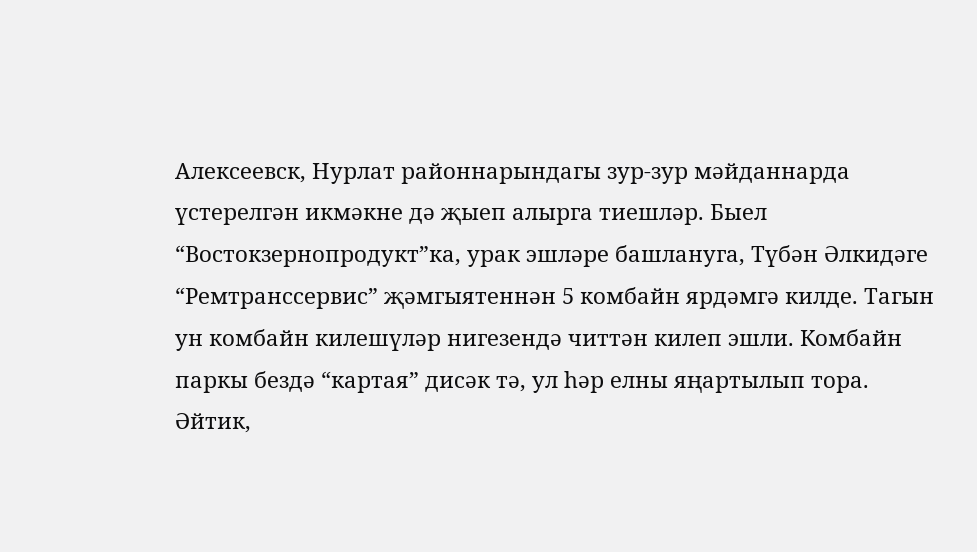Алексеевск, Нурлат районнарындагы зур-зур мәйданнарда үстерелгән икмәкне дә җыеп алырга тиешләр. Быел “Востокзернопродукт”ка, урак эшләре башлануга, Түбән Әлкидәге “Ремтранссервис” җәмгыятеннән 5 комбайн ярдәмгә килде. Тагын ун комбайн килешүләр нигезендә читтән килеп эшли. Комбайн паркы бездә “картая” дисәк тә, ул һәр елны яңартылып тора. Әйтик,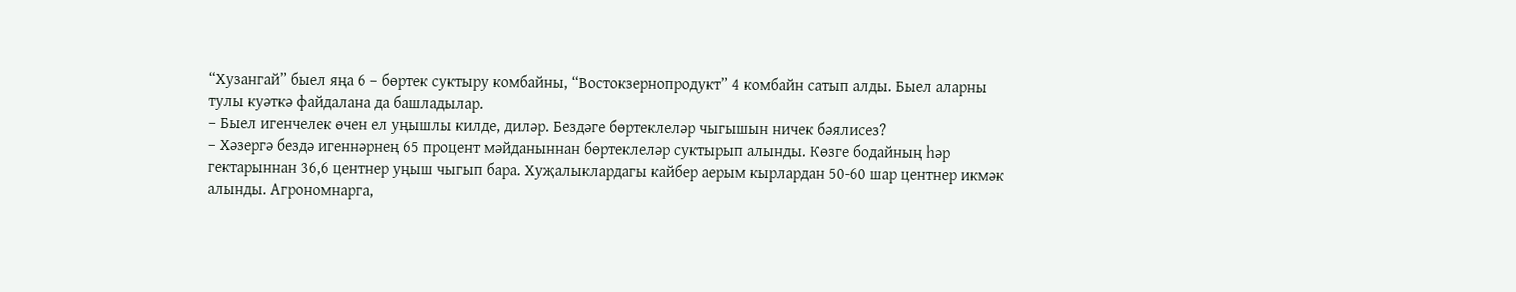“Хузангай” быел яңа 6 – бөртек суктыру комбайны, “Востокзернопродукт” 4 комбайн сатып алды. Быел аларны тулы куәткә файдалана да башладылар.
– Быел игенчелек өчен ел уңышлы килде, диләр. Бездәге бөртеклеләр чыгышын ничек бәялисез?
– Хәзергә бездә игеннәрнең 65 процент мәйданыннан бөртеклеләр суктырып алынды. Көзге бодайның һәр гектарыннан 36,6 центнер уңыш чыгып бара. Хуҗалыклардагы кайбер аерым кырлардан 50-60 шар центнер икмәк алынды. Агрономнарга,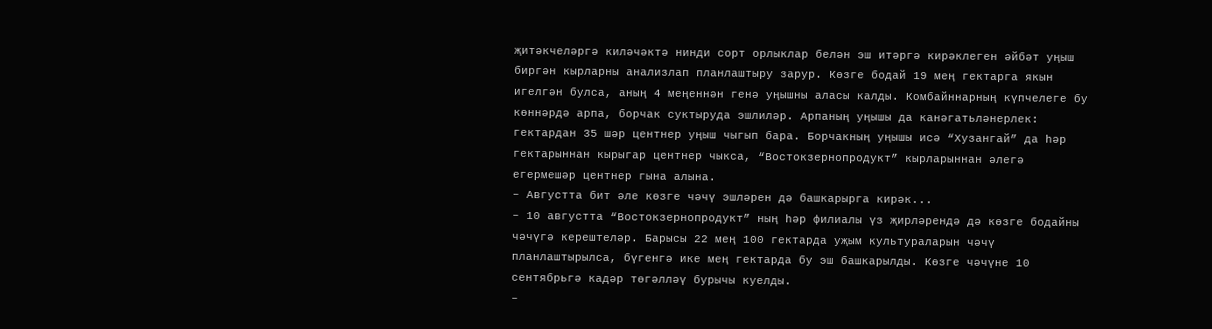җитәкчеләргә киләчәктә нинди сорт орлыклар белән эш итәргә кирәклеген әйбәт уңыш биргән кырларны анализлап планлаштыру зарур. Көзге бодай 19 мең гектарга якын игелгән булса, аның 4 меңеннән генә уңышны аласы калды. Комбайннарның күпчелеге бу көннәрдә арпа, борчак суктыруда эшлиләр. Арпаның уңышы да канәгатьләнерлек: гектардан 35 шәр центнер уңыш чыгып бара. Борчакның уңышы исә “Хузангай” да һәр гектарыннан кырыгар центнер чыкса, “Востокзернопродукт” кырларыннан әлегә егермешәр центнер гына алына.
– Августта бит әле көзге чәчү эшләрен дә башкарырга кирәк...
– 10 августта “Востокзернопродукт” ның һәр филиалы үз җирләрендә дә көзге бодайны чәчүгә керештеләр. Барысы 22 мең 100 гектарда уҗым культураларын чәчү планлаштырылса, бүгенгә ике мең гектарда бу эш башкарылды. Көзге чәчүне 10 сентябрьгә кадәр төгәлләү бурычы куелды.
–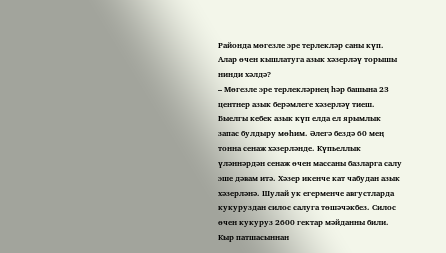Районда мөгезле эре терлекләр саны күп. Алар өчен кышлатуга азык хәзерләү торышы нинди хәлдә?
– Мөгезле эре терлекләрнең һәр башына 23 центнер азык берәмлеге хәзерләү тиеш. Быелгы кебек азык күп елда ел ярымлык запас булдыру мөһим. Әлегә бездә 60 мең тонна сенаж хәзерләнде. Күпьеллык үләннәрдән сенаж өчен массаны базларга салу эше дәвам итә. Хәзер икенче кат чабудан азык хәзерләнә. Шулай ук егерменче августларда кукуруздан силос салуга төшәчәкбез. Силос өчен кукуруз 2600 гектар мәйданны били. Кыр патшасыннан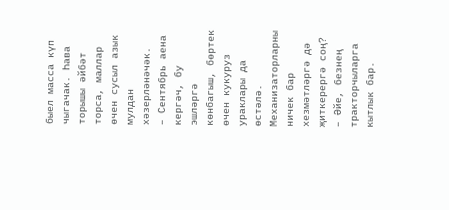быел масса күп чыгачак. Һава торышы әйбәт торса, маллар өчен сусыл азык мулдан хәзерләнәчәк.
– Сентябрь аена кергәч, бу эшләргә көнбагыш, бөртек өчен кукуруз ураклары да өстәлә. Механизаторларны ничек бар хезмәтләргә дә җиткерергә соң?
– Әйе, безнең тракторчыларга кытлык бар.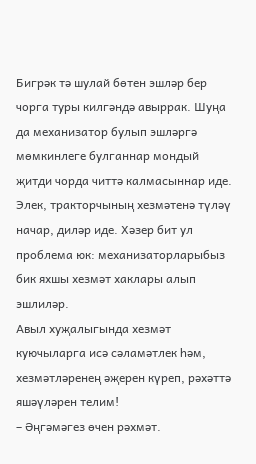Бигрәк тә шулай бөтен эшләр бер чорга туры килгәндә авыррак. Шуңа да механизатор булып эшләргә мөмкинлеге булганнар мондый җитди чорда читтә калмасыннар иде. Элек, тракторчының хезмәтенә түләү начар, диләр иде. Хәзер бит ул проблема юк: механизаторларыбыз бик яхшы хезмәт хаклары алып эшлиләр.
Авыл хуҗалыгында хезмәт куючыларга исә сәламәтлек һәм, хезмәтләренең әҗерен күреп, рәхәттә яшәүләрен телим!
– Әңгәмәгез өчен рәхмәт.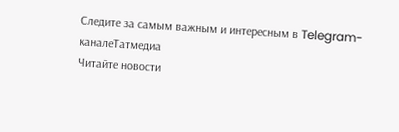Следите за самым важным и интересным в Telegram-каналеТатмедиа
Читайте новости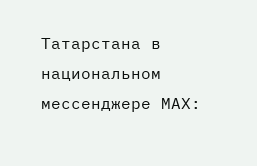Татарстана в национальном мессенджере MАХ: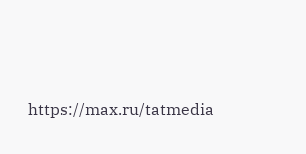https://max.ru/tatmedia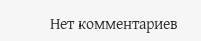Нет комментариев